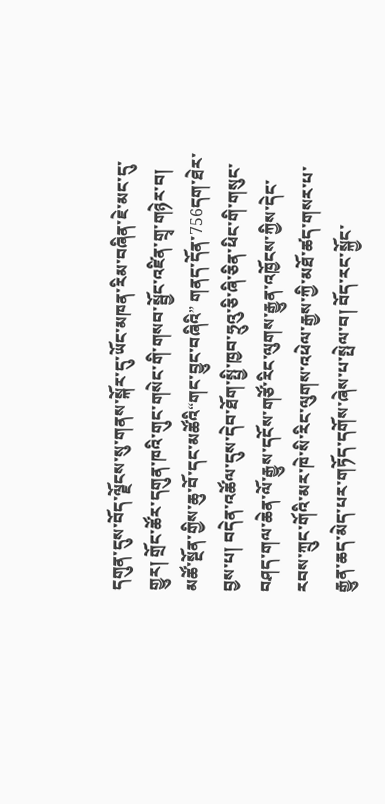དགུན་དུས་བོད་ལྗོངས་སུ་གནས་སྐོར་དུ་ཡོང་མཁན་རིམ་བཞིན་ཇེ་མང་དུ་གྱུར། གྲོང་ཚོར་དགུན་ཁའི་གུང་གསེང་གི་གསབ་སྦྱོང་འཛིན་གྲྭ་གཉེར་བ། མཚོ་སྔོན་གྱིས་ཆུ་བོ་དང་མཚོའི“གང་བྱུང་བཞིའི” གནད་དོན་756དག་ཐེར་བྱས་པ། བདེན་འཚོལ་དུས་དེབ་ཐོག་སྤྱི་ཁྱབ་ཧྲུའུ་ཅི་ཞི་ཅིན་ཕིང་གི་གསུང་བཤད་གལ་ཆེན་ལོ་རྒྱུས་དངོས་གཙོ་རིང་ལུགས་རྒྱུན་འཁྱོངས་ཀྱིས་དེང་རབས་ཀྲུང་གོའི་མར་ཁེ་སི་རིང་ལུགས་འཕེལ་རྒྱས་ཀྱི་མཐོ་ཚད་གསར་པ་རྒྱུན་ཆད་མེད་པར་གཏོད་དགོས་ཞེས་པ་སྤེལ་བ། བོད་རང་སྐྱོང་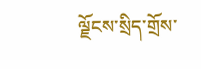ལྗོངས་སྲིད་གྲོས་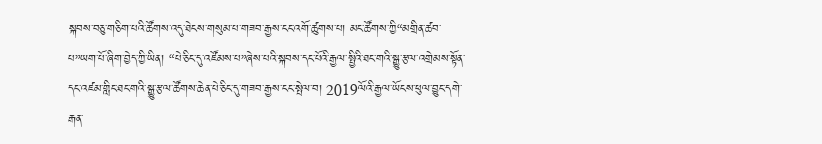སྐབས་བཅུ་གཅིག་པའི་ཚོགས་འདུ་ཐེངས་གསུམ་པ་གཟབ་རྒྱས་ངང་འགོ་ཚུགས་པ། མང་ཚོགས་ཀྱི“མགྲིན་ཚབ་པ”ཡག་པོ་ཞིག་བྱེད་ཀྱི་ཡིན། “པེ་ཅིང་དུ་འཛོམས་པ”ཞེས་པའི་སྐབས་དང་པོའི་རྒྱལ་སྤྱིའི་ཐང་གའི་སྒྱུ་རྩལ་འགྲེམས་སྟོན་དང་འཛམ་གླིང་ཐང་གའི་སྒྱུ་རྩལ་ཚོགས་ཆེན་པེ་ཅིང་དུ་གཟབ་རྒྱས་ངང་སྤེལ་བ། 2019ལོའི་རྒྱལ་ཡོངས་ཕུལ་བྱུང་དགེ་རྒན་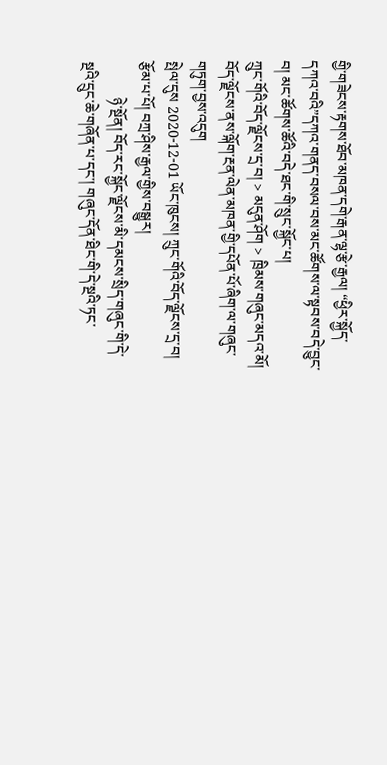གྱི་གཟེངས་རྟགས་ཐོབ་མཁན་དགེ་རྒན་ལྷ་རྩེ་རྒྱལ། “ཕྱིར་སྐྱོད་དཀའ་བའི”དཀའ་གནད་བསལ་བས་མང་ཚོགས་ལ་སྟབས་བདེ་བྱུང་བ། མང་ཚོགས་ཚོའི་བདེ་ཐང་གི་སྲུང་སྐྱོང་པ།
ཀྲུང་གོའི་བོད་ལྗོངས་དྲ་བ། > མདུན་ཤོག > ཁྲིམས་གཞུང་མདའ་མོ།
བོད་ལྗོངས་ནས་ལྐོག་རྔན་ལེན་མཁན་གྱི་དཔོན་པོ་ཞིག་ལ་གཞུང་གཏུག་བྱས་འདུག
སྤེལ་དུས 2020-12-01 ཡོང་ཁུངས། ཀྲུང་གོའི་བོད་ལྗོངས་དྲ་བ། རྩོམ་པ་པོ། བཀྲ་ཤིས་རྒྱལ་གྱིས་བསྒྱུར།
          ཉེ་སྔོན། བོད་རང་སྐྱོང་ལྗོངས་མི་དམངས་སྲིད་གཞུང་གི་དེ་སྔའི་དྲུང་ཆེ་གཞོན་པ་དང་། གཞུང་དོན་ཐིང་གི་དེ་སྔའི་ཏང་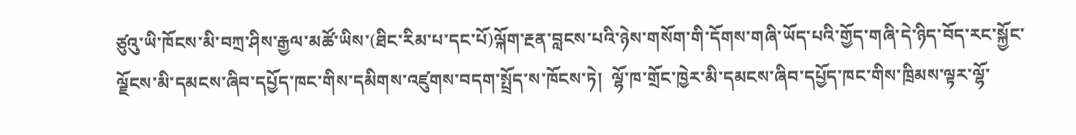ཙུའུ་ཡི་ཁོངས་མི་བཀྲ་ཤིས་རྒྱལ་མཚོ་ཡིས་(ཐིང་རིམ་པ་དང་པོ)ལྐོག་རྔན་བླངས་པའི་ཉེས་གསོག་གི་དོགས་གཞི་ཡོད་པའི་གྱོད་གཞི་དེ་ཉིད་བོད་རང་སྐྱོང་ལྗོངས་མི་དམངས་ཞིབ་དཔྱོད་ཁང་གིས་དམིགས་འཛུགས་བདག་སྤྲོད་ས་ཁོངས་ཏེ།  ལྷོ་ཁ་གྲོང་ཁྱེར་མི་དམངས་ཞིབ་དཔྱོད་ཁང་གིས་ཁྲིམས་ལྟར་ལྷོ་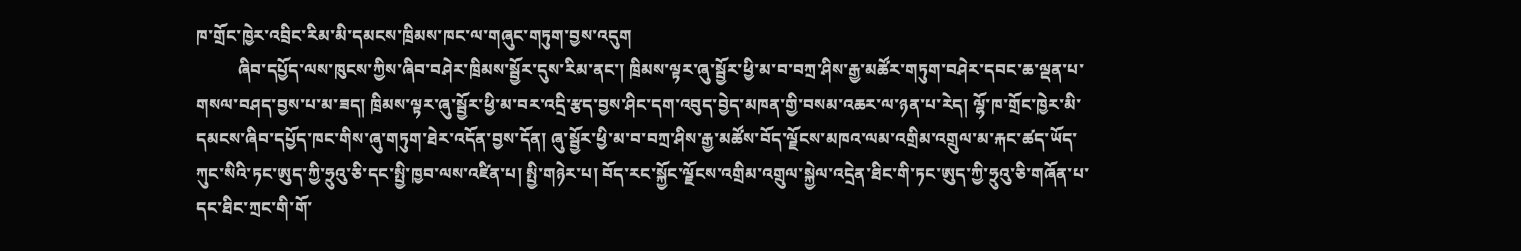ཁ་གྲོང་ཁྱེར་འབྲིང་རིམ་མི་དམངས་ཁྲིམས་ཁང་ལ་གཞུང་གཏུག་བྱས་འདུག
          ཞིབ་དཔྱོད་ལས་ཁུངས་ཀྱིས་ཞིབ་བཤེར་ཁྲིམས་སྦྱོར་དུས་རིམ་ནང་། ཁྲིམས་ལྟར་ཞུ་སྦྱོར་ཕྱི་མ་བ་བཀྲ་ཤིས་རྒྱ་མཚོར་གཏུག་བཤེར་དབང་ཆ་ལྡན་པ་གསལ་བཤད་བྱས་པ་མ་ཟད། ཁྲིམས་ལྟར་ཞུ་སྦྱོར་ཕྱི་མ་བར་འདྲི་རྩད་བྱས་ཤིང་དག་འབུད་བྱེད་མཁན་གྱི་བསམ་འཆར་ལ་ཉན་པ་རེད། ལྷོ་ཁ་གྲོང་ཁྱེར་མི་དམངས་ཞིབ་དཔྱོད་ཁང་གིས་ཞུ་གཏུག་ཐེར་འདོན་བྱས་དོན། ཞུ་སྦྱོར་ཕྱི་མ་བ་བཀྲ་ཤིས་རྒྱ་མཚོས་བོད་ལྗོངས་མཁའ་ལམ་འགྲིམ་འགྲུལ་མ་རྐང་ཚད་ཡོད་ཀུང་སིའི་ཏང་ཨུད་ཀྱི་ཧྲུའུ་ཅི་དང་སྤྱི་ཁྱབ་ལས་འཛིན་པ། སྤྱི་གཉེར་པ། བོད་རང་སྐྱོང་ལྗོངས་འགྲིམ་འགྲུལ་སྐྱེལ་འདྲེན་ཐིང་གི་ཏང་ཨུད་ཀྱི་ཧྲུའུ་ཅི་གཞོན་པ་དང་ཐིང་ཀྲང་གི་གོ་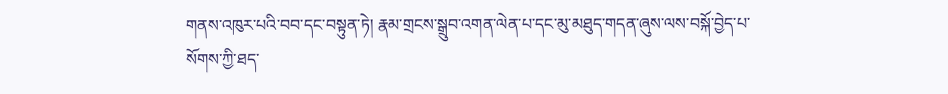གནས་འཁུར་པའི་བབ་དང་བསྟུན་ཏེ། རྣམ་གྲངས་སྒྲུབ་འགན་ལེན་པ་དང་མུ་མཐུད་གདན་ཞུས་ལས་བསྐོ་བྱེད་པ་སོགས་ཀྱི་ཐད་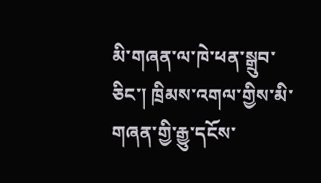མི་གཞན་ལ་ཁེ་ཕན་སྒྲུབ་ཅིང་། ཁྲིམས་འགལ་གྱིས་མི་གཞན་གྱི་རྒྱུ་དངོས་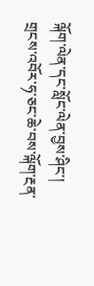ལྐོག་ལེན་དང་སློང་ལེན་བྱས་ཤིང་། གྲངས་འབོར་ཧ་ཅང་ཆེ་བས་ལྐོག་རྔན་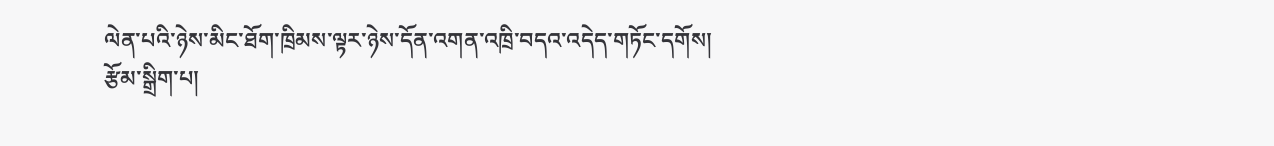ལེན་པའི་ཉེས་མིང་ཐོག་ཁྲིམས་ལྟར་ཉེས་དོན་འགན་འཁྲི་བདའ་འདེད་གཏོང་དགོས།
རྩོམ་སྒྲིག་པ།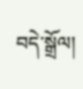བདེ་སྒྲོལ།